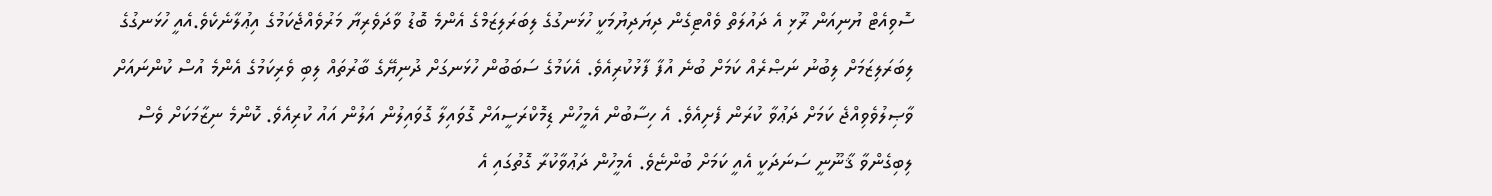ސޮވިއެޓް ޔުނިއަން ރޫޅި އެ ދައުލަތް ވެއްޓިގެން ދިޔަދިޔުމަކީ ހުޅަނގުގެ ލިބަރަލިޒަމްގެ އެންމެ ބޮޑު ވާދަވެރިޔާ މަރުވެއްޖެކަމުގެ އިޢުލާނެކެވެ.އެއީ ހުޅަނގުގެ ލިބަރަލިޒަމަށް ލިބުނު ނަޞްރެއް ކަމަށް ބުނެ އުފާ ފާޅުކުރިއެވެ. އެކަމުގެ ސަބަބުން ހުޅަނގަށް ދުނިޔޭގެ ބާރުތައް ލިބި ވެރިކަމުގެ އެންމެ އުސް ކުންނައަށް ވާޞިލުވެވިއްޖެ ކަމަށް ދަޢުވާ ކުރަން ފެށިއެވެ. އެ ހިސާބުން އެމީހުން ޑިމޮކްރަސީއަށް ގޮވައިލާ ގޮވައިލުން އަލުން އައު ކުރިއެވެ. ކޮންމެ ނިޒާމަކަށް ވެސް ލިބިގެންވާ ޤާނޫނީ ސަނަދަކީ އެއީ ކަމަށް ބުންޏެވެ. އެމީހުން ދަޢުވާކުރާ ގޮތުގައި އެ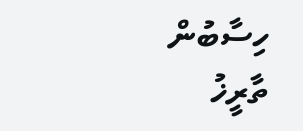ހިސާބުން ތާރީޚު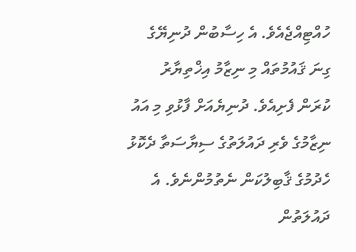ހުއްޓިއްޖެއެވެ. އެ ހިސާބުން ދުނިޔޭގެ ގިނަ ޤައުމުތައް މި ނިޒާމު އިޚްތިޔާރު ކުރަން ފެށިއެވެ. ދުނިޔެއަށް ފާޅުވި މި އައު ނިޒާމުގެ ވެރި ދައުލަތުގެ ސިޔާސަތާ ދެކޮޅު ހެދުމުގެ ޤާބިލުކަން ނެތުމުންނެވެ. އެ ދައުލަތުން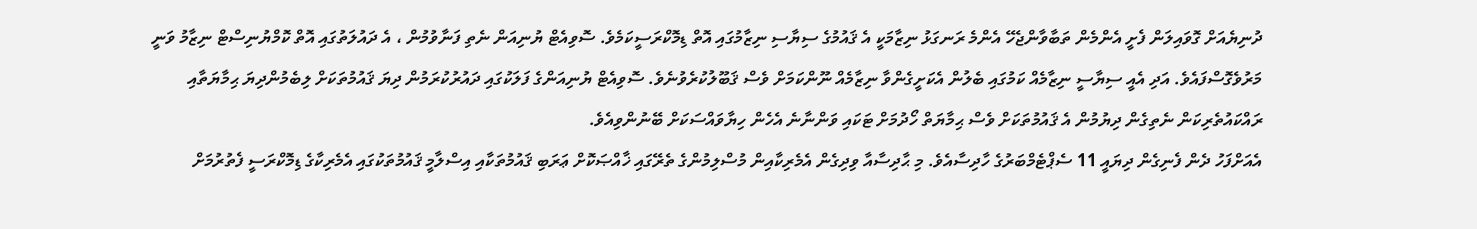ދުނިޔެއަށް ގޮވައިލަން ފެށީ އެންމެން ތަބާވާންޖެހޭ އެންމެ ރަނގަޅު ނިޒާމަކީ އެ ޤައުމުގެ ސިޔާސި ނިޒާމުގައި އޮތް ޑިމޮކްރަސީކަމެވެ. ސޮވިއެޓް ޔުނިއަން ނެތި ފަނާވުމުން ، އެ ދައުލަތުގައި އޮތް ކޮމްޔުނިސްޓް ނިޒާމު ވަނީ މަރުވެގޮސްފައެވެ. އަދި އެއީ ސިޔާސީ ނިޒާމެއް ކަމުގައި ބެލުން އެކަށީގެންވާ ނިޒާމެއް ނޫންކަމަށް ވެސް ޤަބޫލުކުރެވުނެވެ. ސޮވިއެޓް ޔުނިއަންގެ ފަލަކުގައި ދައުރުކުރަމުން ދިޔަ ޤައުމުތަކަށް ލިބެމުންދިޔަ ޙިމާޔަތާއި ރައްކައުތެރިކަން ނެތިގެން ދިޔުމުން އެ ޤައުމުތަކަށް ވެސް ޙިމާޔަތް ހޯދުމަށް ޓަކައި ވަންނާނެ އެހެން ހިޔާވައްސަކަށް ބޭނުންވިއެވެ.
އެއަށްފަހު ދެން ފެނިގެން ދިޔައީ 11 ސެޕްޓެމްބަރުގެ ހާދިސާއެވެ. މި ޙާދިސާއާ ވިދިގެން އެމެރިކާއިން މުސްލިމުންގެ ތެރޭގައި ޚާއްޞަކޮށް ޢަރަބި ޤައުމުތަކާއި އިސްލާމީ ޤައުމުތަކުގައި އެމެރިކާގެ ޑިމޮކްރަސީ ފެތުރުމަށް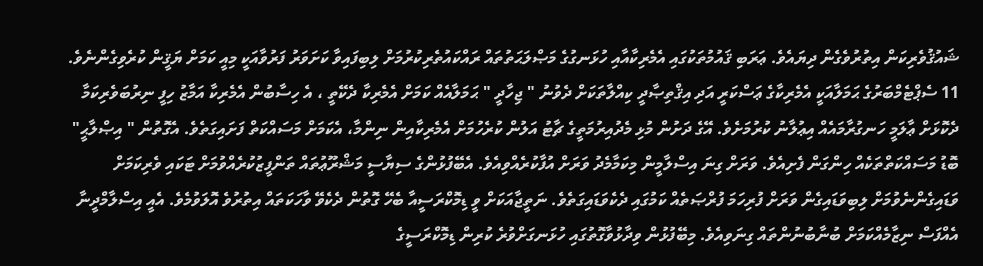ޝައުޤުވެރިކަން އިތުރުވެގެން ދިޔައެވެ. ޢަރަބި ޤައުމުތަކުގައި އެމެރިކާއާއި ހުޅަނގުގެ މަޞްލަޙަތުތައް ރައްކައުތެރިކުރުމަށް ލިބިފައިވާ ކަށަވަރު ފަރުވާއަކީ މިއީ ކަމަށް ޔަޤީން ކުރެވިގެންނެވެ.
11 ސެޕްޓެމްބަރުގެ ޙަމަލާއަކީ އެމެރިކާގެ ޢަސްކަރީ އަދި އިޤްތިޞާދީ ކިއްލާތަކަށް ދެވުނު " ޖިހާދީ " ޙަމަލާއެއް ކަމަށް އެމެރިކާ ދެކޭތީ ، އެ ހިސާބުން އެމެރިކާ އަމާޒު ހިފީ ނިރުބަވެރިކަމާ ދެކޮޅަށް ޢާލަމީ ހަނގުރާމައެއް އިޢުލާނު ކުރުމަށެވެ. އޭގެ ދަށުން މުޅި މެދުއިރުމަތީގެ ޗާޓު އަލުން ކުރެހުމަށް އެމެރިކާއިން ނިންމާ، އެކަމަށް މަސައްކަތް ފަށައިގަތެވެ. އެގޮތުން " އިޞްލާޙީ" ބޮޑު މަސައްކަތްތަކެއް ހިންގަން ފެށިއެވެ. ވަރަށް ގިނަ އިސްލާމީން މިކަމާމެދު ވަރަށް އުފާކުރެއްވިއެވެ. އެބޭފުޅުންގެ ސިޔާސީ މަޝްރޫޢުތައް ތަންފީޒުކުރެއްވުމަށް ޓަކައި ވެރިކަމަށް ވަޑައިގެންނެވުމަށް ލިބިވަޑައިގެން ވަރަށް ފުރިހަމަ ފުރްޞަތެއް ކަމުގައި ދެކެވަޑައިގަތެވެ. ނަތީޖާއަކަށް ވީ ޑިމޮކްރަސީއާ ބެހޭ ގޮތުން ދެކެވޭ ވާހަކަތައް އިތުރުވެ އޮލަވުމެވެ. އެއީ އިސްލާމްދީނާ އެއްފަސް ނިޒާމެއްކަމަށް ބުނާބުނުންތައް ގިނަވިއެވެ. މިބޭފުޅުން ވިދާޅުވާގޮތުގައި ހުޅަނގަށްވުރެ ކުރިން ޑިމޮކްރަސީގެ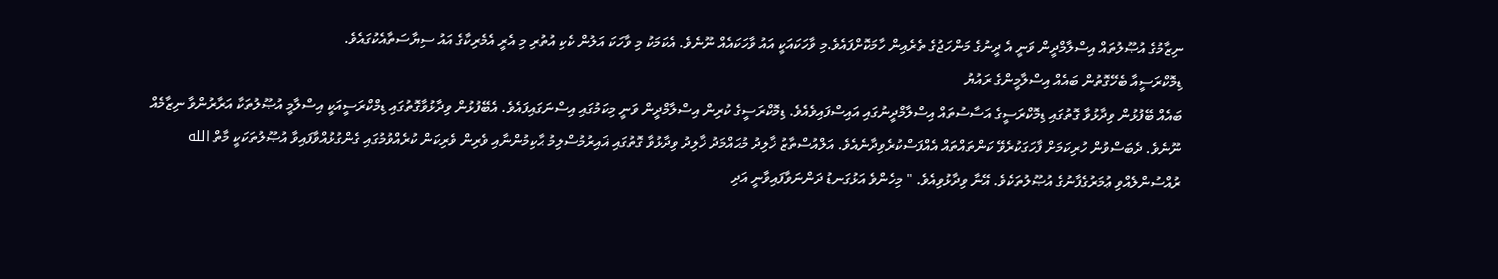ނިޒާމުގެ އުޞޫލުތައް އިސްލާމްދީން ވަނީ އެ ދީނުގެ މަންހަޖުގެ ތެރެއިން ހާމަކޮށްފައެވެ.މި ވާހަކައަކީ އައު ވާހަކައެއް ނޫނެވެ. އެކަމަކު މި ވާހަކަ އަލުން ކެކި އުތުރި މި އެރީ އެމެރިކާގެ އައު ސިޔާސަތާއެކުގައެވެ.
ޑިމޮކްރަސީއާ ބެހޭގޮތުން ބައެއް އިސްލާމީންގެ ރައުޔު
ބައެއް ބޭފުޅުން ވިދާޅުވާ ގޮތުގައި ޑިމޮކްރަސީގެ އަސާސުތައް އިސްލާމްދީނުގައި އައިސްފައިވެއެވެ. ޑިމޮކްރަސީގެ ކުރިން އިސްލާމްދީން ވަނީ މިކަމުގައި އިސްނަގައިފައެވެ. އެބޭފުޅުން ވިދާޅުވާގޮތުގައި ޑިމްކްރަސީއަކީ އިސްލާމީ އުޞޫލުތަކާ އަރާރުންވާ ނިޒާމެއް ނޫނެވެ. ދެބަސްވުން ހުރިކަމަށް ފާހަގަކުރެވޭ ކަންތައްތައް އެއްފަސްކުރެވިދާނެއެވެ. އަލްއުސްތާޒު ޚާލިދު މުޙައްމަދު ޚާލިދު ވިދާޅުވާ ގޮތުގައި ޣައިރުމުސްލިމު ޙާކިމުންނާއި ވެރިން ވެރިކަން ކުރެއްވުމުގައި ގެންގުޅުއްވާފައިވާ އުޞޫލުތަކަކީ މާތް الله ރުއްސުންލެއްވި ޢުމަރުގެފާނުގެ އުޞޫލުތަކެވެ. އޭނާ ވިދާޅުވިއެވެ. " މިހެންވެ އަޅުގަނޑު ދަންނަވާފައިވާނީ އަދި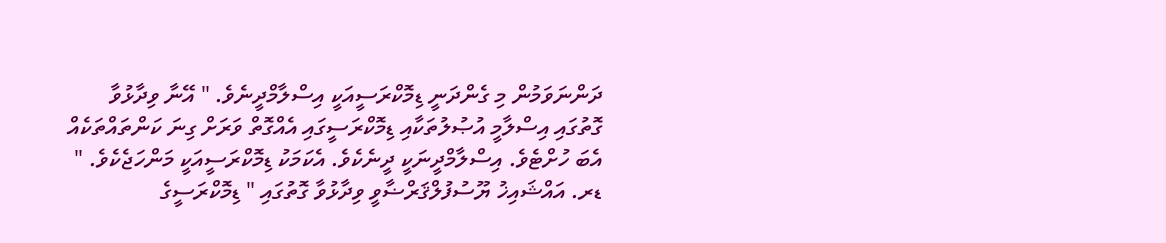ދަންނަވަމުން މި ގެންދަނީ ޑިމޮކްރަސީއަކީ އިސްލާމްދީނެވެ. " އޭނާ ވިދާޅުވާ ގޮތުގައި އިސްލާމީ އުޞުލުތަކާއި ޑިމޮކްރަސީގައި އެއްގޮތް ވަރަށް ގިނަ ކަންތައްތަކެއް އެބަ ހުށްޓެވެ. އިސްލާމްދީނަކީ ދީނެކެވެ. އެކަމަކު ޑިމޮކްރަސީއަކީ މަންހަޖެކެވެ. "
ޑރ. އައްޝައިޚު ޔޫސުފުލްޤަރްޟާވީ ވިދާޅުވާ ގޮތުގައި " ޑިމޮކްރަސީގެ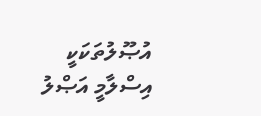އުޞޫލުތަކަކީ އިސްލާމީ އަޞްލު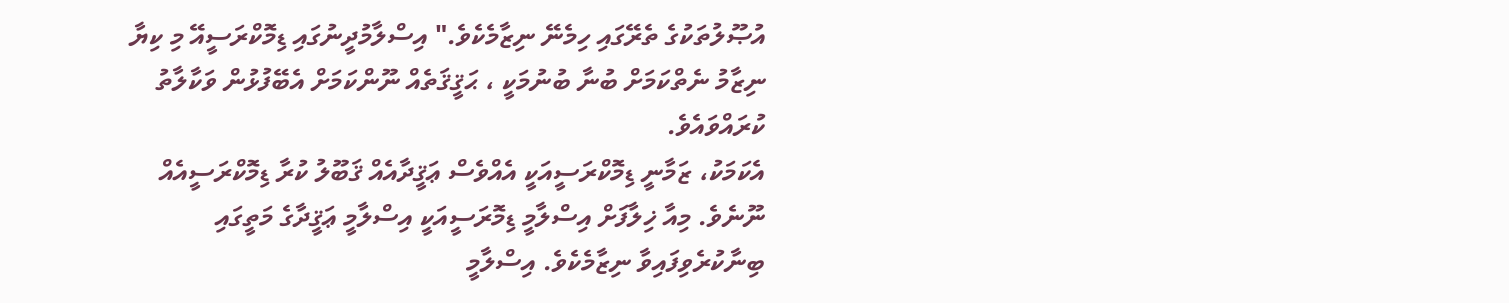އުޞޫލުތަކުގެ ތެރޭގައި ހިމެނޭ ނިޒާމެކެވެ." އިސްލާމުދީނުގައި ޑިމޮކްރަސީއޭ މި ކިޔާ ނިޒާމު ނެތްކަމަށް ބުނާ ބުނުމަކީ ، ޙަޤީޤަތެއް ނޫންކަމަށް އެބޭފުޅުން ވަކާލާތު ކުރައްވައެވެ.
އެކަމަކު، ޒަމާނީ ޑިމޮކްރަސީއަކީ އެއްވެސް ޢަޤީދާއެއް ޤަބޫލު ކުރާ ޑިމޮކްރަސީއެއް ނޫނެވެ. މިއާ ޚިލާފަށް އިސްލާމީ ޑިމޮރަސީއަކީ އިސްލާމީ ޢަޤީދާގެ މަތީގައި ބިނާކުރެވިފައިވާ ނިޒާމެކެވެ. އިސްލާމީ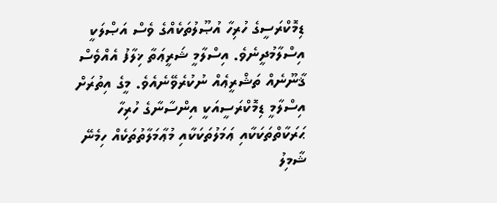ޑިމޮކްރަސީގެ ހުރިހާ އުޞޫލުތަކެއްގެ ވެސް އަޞްލަކީ އިސްލާމުދީނެވެ. އިސްލާމީ ޝަރީޢަތާ ޚިލާފު އެއްވެސް ޤާނޫނެއް ތަޝްރީޢެއް ނުކުރެވޭނެއެވެ. މީގެ އިތުރަށް އިސްލާމީ ޑިމޮކްރަސީއަކީ އިންސާނާގެ ހުރިހާ ޙަރަކާތްތަކަކާއި ޢަމަލުތަކަކާއި މުޢާމަލާތުތަކެއް ހިމެނޭ ޝާމިލު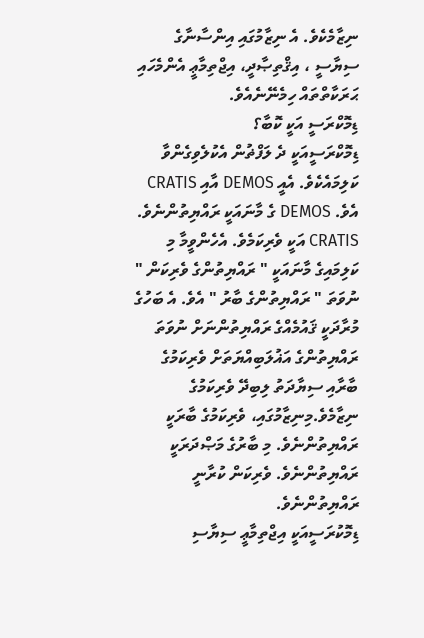ނިޒާމެކެވެ. އެ ނިޒާމުގައި އިންސާނާގެ ސިޔާސީ ، އިޤްތިޞާދީ، އިޖްތިމާޢީ އެންމެހައި ޙަރަކާތްތައް ހިމެނޭނެއެވެ.
ޑިމޮކްރަސީ އަކީ ކޮބާ؟
ޑިމޮކްރަސީއަކީ ދެ ލަފްޡުން އެކުލެވިގެންވާ ކަލިމައެކެވެ. އެއީ DEMOS އާއި CRATIS އެވެ. DEMOS ގެ މާނައަކީ ރައްޔިތުންނެވެ. CRATIS އަކީ ވެރިކަމެވެ. އެހެންވީމާ މި ކަލިމައިގެ މާނައަކީ " ރައްޔިތުންގެ ވެރިކަން " ނުވަތަ " ރައްޔިތުންގެ ބާރު " އެވެ. އެ ބަހުގެ މުރާދަކީ ޤައުމެއްގެ ރައްޔިތުންނަށް ނުވަތަ ރައްޔިތުންގެ އަޣުލަބިއްޔަތަށް ވެރިކަމުގެ ބާރާއި ސިޔާދަތު ލިބިދޭ ވެރިކަމުގެ ނިޒާމެވެ.މިނިޒާމުގައި، ވެރިކަމުގެ ބާރަކީ ރައްޔިތުންނެވެ. މި ބާރުގެ މަޞްދަރަކީ ރައްޔިތުންނެވެ. ވެރިކަން ކުރާނީ ރައްޔިތުންނެވެ.
ޑިމޮކުރަސީއަކީ އިޖްތިމާޢީ ސިޔާސި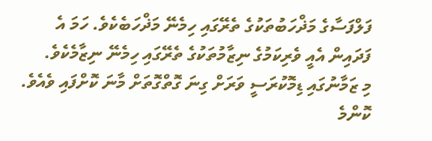ފަލްފަސާގެ މަޛްހަބުތަކުގެ ތެރޭގައި ހިމެނޭ މަޛްހަބެކެވެ. ހަމަ އެ ފަދައިން އެއީ ވެރިކަމުގެ ނިޒާމުތަކުގެ ތެރޭގައި ހިމެނޭ ނިޒާމެކެވެ.
މި ޒަމާނުގައި ޑިމޮކުރަސީ ވަރަށް ގިނަ ގޮތްގޮތަށް މާނަ ކޮށްފައި ވެއެވެ. ކޮންމެ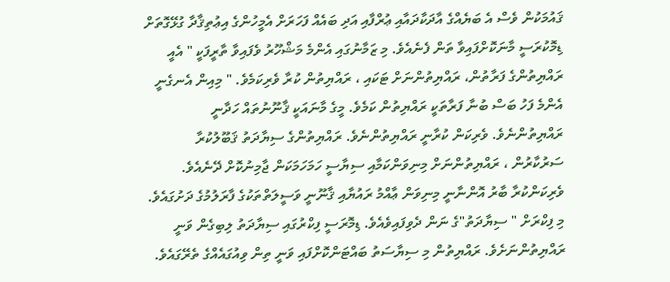ޤައުމަކުން ވެސް އެ ބަޔެއްގެ އާދަކާދައާއި ޢުރްފާއި އަދި ބައެއް ފަހަރަށް އެމީހުންގެ އިޢުތިޤާދާ ގުޅޭގޮތަށް ޑިމޮކުރަސީ މާނަކޮށްފައިވާ ތަން ފެނެއެވެ. މި ޒަމާނުގައި އެންމެ މަޝްހޫރު ވެފައިވާ ތާރީފަކީ " އެއީ ރައްޔިތުންގެ ފަރާތުން، ރައްޔިތުންނަށް ޓަކައި ، ރައްޔިތުން ކުރާ ވެރިކަމެވެ. " މިއިން އެނގެނީ އެންމެ ފަހު ބަސް ބުނާ ފަރާތަކީ ރައްޔިތުން ކަމެވެ. މީގެ މާނައަކީ ޤާނޫނުތައް ހަދާނީ ރައްޔިތުންނެވެ. ވެރިކަން ކުރާނީ ރައްޔިތުންނެވެ. ރައްޔިތުންގެ ސިޔާދަތު ޤަބޫލުކުރާ ސަރުކާރުން ، ރައްޔިތުންނަށް މިނިވަންކަމާއި ސިޔާސީ ހަމަހަމަކަން ޖާމިނުކޮށް ދޭނެއެވެ. ވެރިކަންކުރާ ބާރު އޮންނާނީ މިނިވަން ޢާއްމު ރައުޔާއި ޤާނޫނީ ވަސީލަތްތަކުގެ ފާރަލުމުގެ ދަށުގައެވެ. މި ފިކްރަށް " ސިޔާދަތު"ގެ ނަން ދެވިފައިވެއެވެ. ޑިމޮރަސީ ފިކްރުގައި ސިޔާދަތު ލިބިގެން ވަނީ ރައްޔިތުންނަށެވެ. ރައްޔިތުން މި ސިޔާސަތު ބައްޓަންކޮށްފައި ވަނީ ތިން ވިއުގައެއްގެ ތެރޭގައެވެ.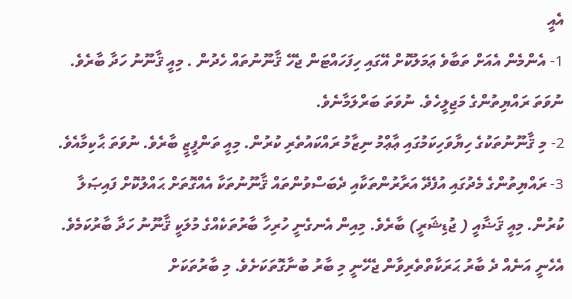އެއީ
1- އެންމެން އެއަށް ތަބާވެ ޢަމަލުކޮށް އޭގައި ހިފަހައްޓަން ޖެހޭ ޤާނޫނުތައް ހެދުން . މިއީ ޤާނޫނު ހަދާ ބާރެވެ. ނުވަތަ ރައްޔިތުންގެ މަޖިލީހެވެ. ނުވަތަ ބަރްލަމާނެވެ.
2- މި ޤާނޫނުތަކުގެ ހިޔާވަހިކަމުގައި ޢާޢްމު ނިޒާމު ރައްކައުތެރި ކުރުން. މިއީ ތަންފީޒީ ބާރެވެ. ނުވަތަ ޙާކިމާއެވެ.
3- ރައްޔިތުންގެ މެދުގައި އުފެދޭ އަރާރުންތަކާއި ދެބަސްވުންތައް ޤާނޫނުތަކާ އެއްގޮތަށް ޙައްލުކޮށް ފައިޞަލާ ކުރުން. މިއީ ޤަޟާއީ ( ޖުޑިޝަރީ) ބާރެވެ. މިއިން އެނގެނީ ހުރިހާ ބާރުތަކެއްގެ މުލަކީ ޤާނޫނު ހަދާ ބާރުކަމެވެ. އެހެނީ އަނެއް ދެ ބާރު ޙަރަކާތްތެރިވާން ޖެހޭނީ މި ބާރު ބުނާގޮތަކަށެވެ. މި ބާރުތަކަށް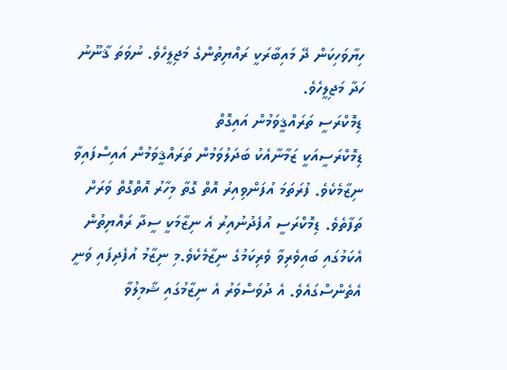ހިޔާވަހިކަން ދޭ މައިބާރަކީ ރައްޔިތުންގެ މަޖިލީހެވެ. ނުވަތަ ޤާނޫނު ހަދާ މަޖިލީހެވެ.
ޑިމޮކްރަސީ ތަރައްޤީވަމުން އައިގޮތް
ޑިމޮކްރަސީއަކީ ޒަމާނާއެކު ބަދަލުވަމުން ތަރައްޤީވަމުން އައިސްފައިވާ ނިޒާމެކެވެ. ފުރަތަމަ އުފަންވިއިރު އޮތް ގޮތާ މިހާރު އޮތްގޮތް ވަރަށް ތަފާތެވެ. ޑިމޮކްރަސީ އުފެދުނުއިރު އެ ނިޒާމަކީ ސީދާ ރައްޔިތުން އެކަމުގައި ބައިވެރިވާ ވެރިކަމުގެ ނިޒާމެކެވެ.މި ނިޒާމު އުފެދިފައި ވަނީ އެތެންސްގައެވެ. އެ ދުވަސްވަރު އެ ނިޒާމުގައި ޝާމިލުވާ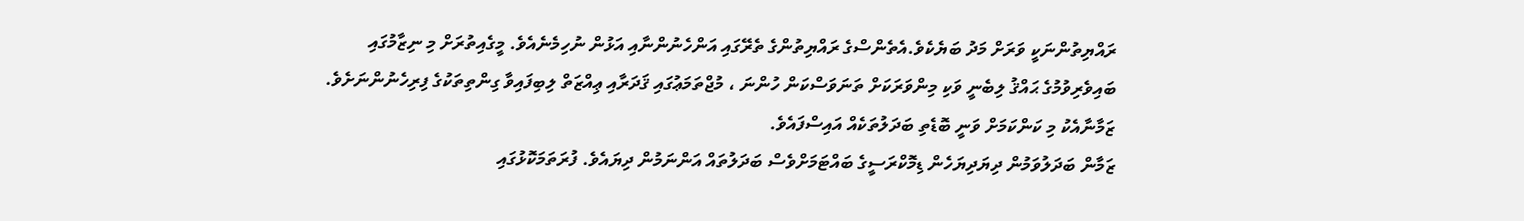ރައްޔިތުންނަކީ ވަރަށް މަދު ބަޔެކެވެ.އެތެންސްގެ ރައްޔިތުންގެ ތެރޭގައި އަންހެނުންނާއި އަޅުން ނުހިމެނެއެވެ. މީގެއިތުރަށް މި ނިޒާމުގައި ބައިވެރިވުމުގެ ޙައްޤު ލިބެނީ ވަކި މިންވަރަކަށް ތަނަވަސްކަން ހުންނަ ، މުޖްތަމަޢުގައި ޤަދަރާއި ޢިއްޒަތް ލިބިފައިވާ ގިންތިތަކުގެ ފިރިހެނުންނަށެވެ. ޒަމާނާއެކު މި ކަންކަމަށް ވަނީ ބޮޑެތި ބަދަލުތަކެއް އައިސްފައެވެ.
ޒަމާން ބަދަލުވަމުން ދިޔަދިޔަހެން ޑިމޮކްރަސީގެ ބައްޓަމަށްވެސް ބަދަލުތައް އަންނަމުން ދިޔައެވެ. ފުރަތަމަކޮޅުގައި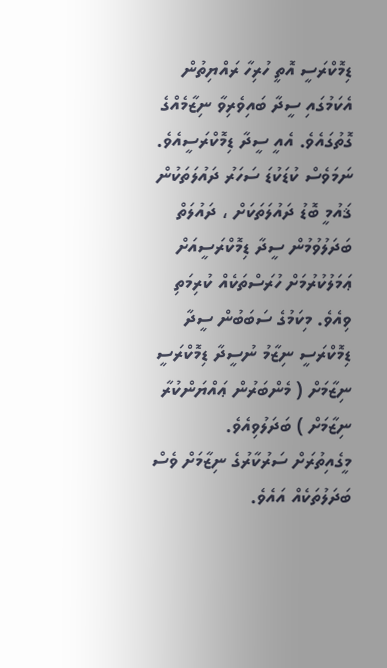ޑިމޮކްރަސީ އޮތީ ހުރިހާ ރައްޔިތުން އެކަމުގައި ސީދާ ބައިވެރިވާ ނިޒާމެއްގެ ގޮތުގައެވެ. އެއީ ސީދާ ޑިމޮކްރަސީއެވެ. ނަމަވެސް ކުޑަކުޑަ ސަހަރު ދައުލަތަކުން ޤައުމީ ބޮޑު ދައުލަތަކަށް ، ދައުލަތް ބަދަލުވުމުން ސީދާ ޑިމޮކްރަސީއަށް ޢަމަލުކުރުމަށް ހުރަސްތަކެއް ކުރިމަތި ވިއެވެ. މިކަމުގެ ސަބަބުން ސީދާ ޑިމޮކްރަސީ ނިޒާމު ނުސީދާ ޑިމޮކްރަސީ ނިޒާމަށް ( މެންބަރުން ޢައްޔަންކުރާ ނިޒާމަށް ) ބަދަލުވިއެވެ.
މީގެއިތުރަށް ސަރުކާރުގެ ނިޒާމަށް ވެސް ބަދަލުތަކެއް އައެވެ.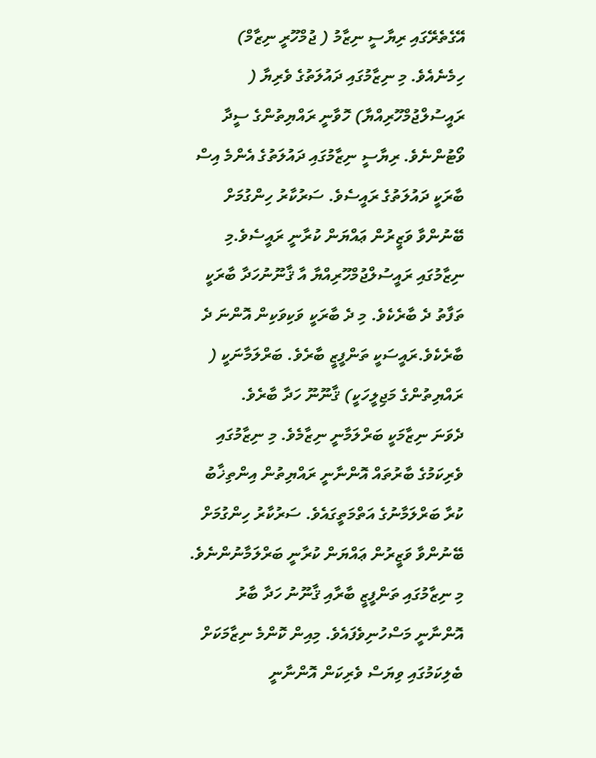އޭގެތެރޭގައި ރިޔާސީ ނިޒާމު ( ޖުމްހޫރީ ނިޒާމް) ހިމެނެއެވެ. މި ނިޒާމުގައި ދައުލަތުގެ ވެރިޔާ ( ރައީސުލްޖުމްހޫރިއްޔާ) ހޮވާނީ ރައްޔިތުންގެ ސީދާ ވޯޓުންނެވެ. ރިޔާސީ ނިޒާމުގައި ދައުލަތުގެ އެންމެ އިސް ބާރަކީ ދައުލަތުގެ ރައީސެވެ. ސަރުކާރު ހިންގުމަށް ބޭނުންވާ ވަޒީރުން ޢައްޔަން ކުރާނީ ރައީސެވެ.މި ނިޒާމުގައި ރައީސުލްޖުމްހޫރިއްޔާ އާ ޤާނޫނުހަދާ ބާރަކީ ތަފާތު ދެ ބާރެކެވެ. މި ދެ ބާރަކީ ވަކިވަކިން އޮންނަ ދެ ބާރެކެވެ.ރައީސަކީ ތަންފީޒީ ބާރެވެ. ބަރްލަމާނަކީ ( ރައްޔިތުންގެ މަޖިލީހަކީ) ޤާނޫނޫ ހަދާ ބާރެވެ.
ދެވަނަ ނިޒާމަކީ ބަރްލަމާނީ ނިޒާމެވެ. މި ނިޒާމުގައި ވެރިކަމުގެ ބާރުތައް އޮންނާނީ ރައްޔިތުން އިންތިޚާބު ކުރާ ބަރްލަމާނުގެ އަތްމަތީގައެވެ. ސަރުކާރު ހިންގުމަށް ބޭނުންވާ ވަޒީރުން ޢައްޔަން ކުރާނީ ބަރްލަމާނުންނެވެ. މި ނިޒާމުގައި ތަންފީޒީ ބާރާއި ޤާނޫނު ހަދާ ބާރު އޮންނާނީ މަސްހުނިވެފައެވެ. މިއިން ކޮންމެ ނިޒާމަކަށް ބެލިކަމުގައި ވިޔަސް ވެރިކަން އޮންނާނީ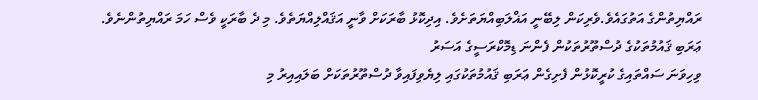ރައްޔިތުންގެ އަތުގައެވެ.ވެރިކަން ލިބޭނީ އަޣްލަބިއްޔަތަށެވެ. އިދިކޮޅު ބާރަކަށް ވާނީ އަޤައްލިއްޔަތެވެ. މި ދެ ބާރަކީ ވެސް ހަމަ ރައްޔިތުންނެވެ.
ޢަރަބި ޤައުމުތަކުގެ ދުސްތޫރުތަކުން ފެންނަ ޑިމޮކްރަސީގެ އަސަރު
ވިހިވަނަ ސައްތައިގެ ކުރީކޮޅުން ފެށިގެން ޢަރަބި ޤައުމުތަކުގައި ލިޔެވިފައިވާ ދުސްތޫރުތަކަށް ބަލައިއިރު މި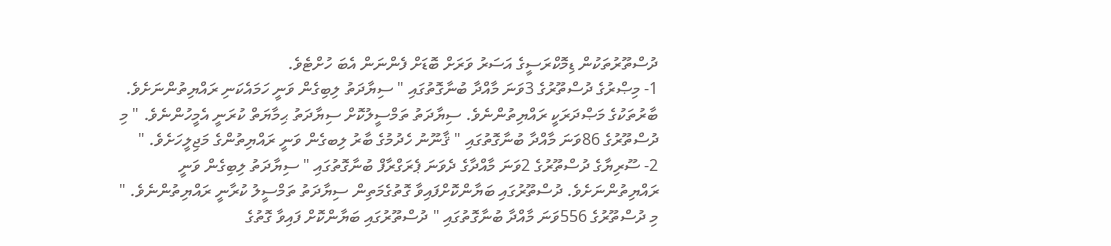ދުސްތޫރުތަކުން ޑިމޮކްރަސީގެ އަސަރު ވަރަށް ބޮޑަށް ފެންނަން އެބަ ހުށްޓެވެ.
1- މިޞްރުގެ ދުސްތޫރުގެ 3ވަނަ މާއްދާ ބުނާގޮތުގައި " ސިޔާދަތު ލިބިގެން ވަނީ ހަމައެކަނި ރައްޔިތުންނަށެވެ. ބާރުތަކުގެ މަޞްދަރަކީ ރައްޔިތުންނެވެ. ސިޔާދަތު ތަމްސީލުކޮށް ސިޔާދަތު ޙިމާޔަތް ކުރަނީ އެމީހުންނެވެ. " މި ދުސްތޫރުގެ 86ވަނަ މާއްދާ ބުނާގޮތުގައި " ޤާނޫނު ހެދުމުގެ ބާރު ލިބގެން ވަނީ ރައްޔިތުންގެ މަޖިލީހަށެވެ. "
2- ސޫރިޔާގެ ދުސްތޫރުގެ 2ވަނަ މާއްދާގެ ދެވަނަ ޕެރަގްރާފް ބުނާގޮތުގައި " ސިޔާދަތު ލިބިގެން ވަނީ ރައްޔިތުންނަށެވެ. ދުސްތޫރުގައި ބަޔާންކޮށްފައިވާ ގޮތުގެމަތިން ސިޔާދަތު ތަމްސީލު ކުރާނީ ރައްޔިތުންނެވެ. " މި ދުސްތޫރުގެ 556ވަނަ މާއްދާ ބުނާގޮތުގައި " ދުސްތޫރުގައި ބަޔާންކޮށް ފައިވާ ގޮތުގެ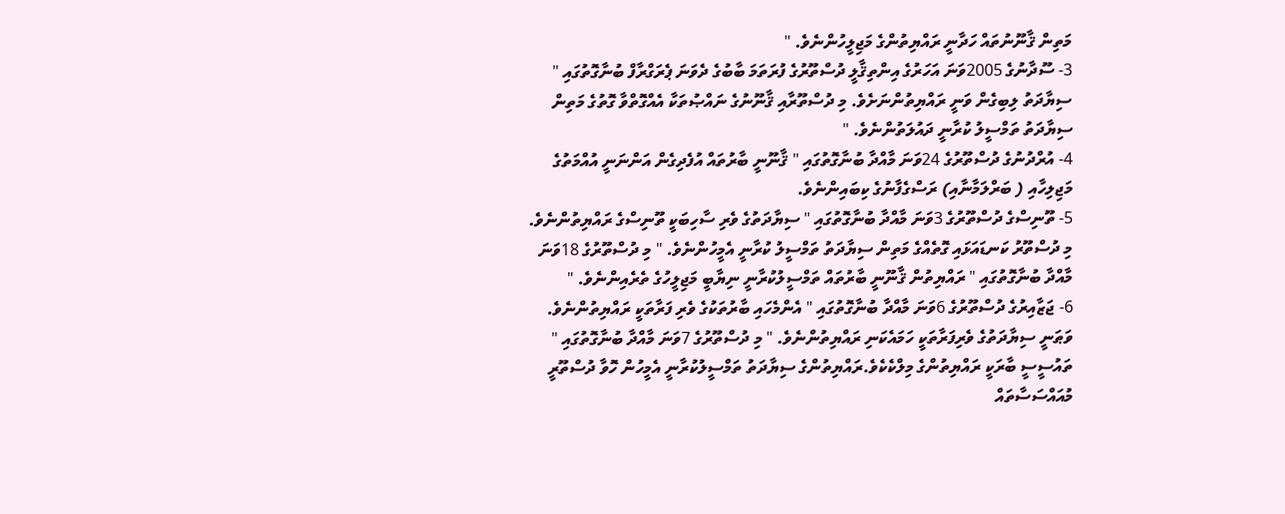މަތިން ޤާނޫނުތައް ހަދާނީ ރައްޔިތުންގެ މަޖިލީހުންނެވެ. "
3- ސޫދާނުގެ 2005ވަނަ އަހަރުގެ އިންތިޤާލީ ދުސްތޫރުގެ ފުރަތަމަ ބާބުގެ ދެވަނަ ޕެރަގްރާފް ބުނާގޮތުގައި " ސިޔާދަތު ލިބިގެން ވަނީ ރައްޔިތުންނަށެވެ. މި ދުސްތޫރާއި ޤާނޫނުގެ ނައްޞުތަކާ އެއްގޮތްވާ ގޮތުގެ މަތިން ސިޔާދަތު ތަމްސީލު ކުރާނީ ދައުލަތުންނެވެ. "
4- އުރްދުނުގެ ދުސްތޫރުގެ 24ވަނަ މާއްދާ ބުނާގޮތުގައި " ޤާނޫނީ ބާރުތައް އުފެދިގެން އަންނަނީ އުއްމަތުގެ މަޖިލިހާއި ( ބަރްލަމާނާއި) ރަސްގެފާނުގެ ކިބައިންނެވެ.
5- ތޫނިސްގެ ދުސްތޫރުގެ 3ވަނަ މާއްދާ ބުނާގޮތުގައި " ސިޔާދަތުގެ ވެރި ސާހިބަކީ ތޫނިސްގެ ރައްޔިތުންނެވެ. މި ދުސްތޫރު ކަނޑައަޅައި ގޮތެއްގެ މަތިން ސިޔާދަތު ތަމްސީލު ކުރާނީ އެމީހުންނެވެ. " މި ދުސްތޫރުގެ 18ވަނަ މާއްދާ ބުނާގޮތުގައި " ރައްޔިތުން ޤާނޫނީ ބާރުތައް ތަމްސީލުކުރާނީ ނިޔާބީ މަޖިލީހުގެ ތެރެއިންނެވެ. "
6- ޖަޒާއިރުގެ ދުސްތޫރުގެ 6ވަނަ މާއްދާ ބުނާގޮތުގައި " އެންމެހައި ބާރުތަކުގެ ވެރި ފަރާތަކީ ރައްޔިތުންނެވެ. ވަޠަނީ ސިޔާދަތުގެ ވެރިފަރާތަކީ ހަމައެކަނި ރައްޔިތުންނެވެ. " މި ދުސްތޫރުގެ 7ވަނަ މާއްދާ ބުނާގޮތުގައި " ތައުސީސީ ބާރަކީ ރައްޔިތުންގެ މިލްކެކެވެ.ރައްޔިތުންގެ ސިޔާދަތު ތަމްސީލުކުރާނީ އެމީހުން ހޮވާ ދުސްތޫރީ މުއައްސަސާތައް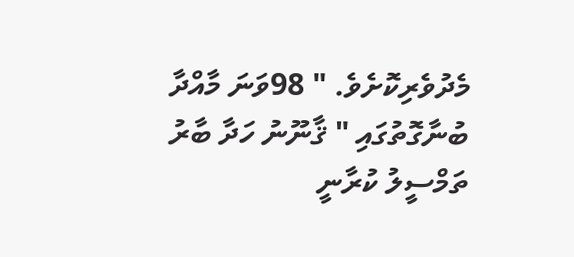މެދުވެރިކޮށެވެ. " 98ވަނަ މާއްދާ ބުނާގޮތުގައި " ޤާނޫނު ހަދާ ބާރު ތަމްސީލު ކުރާނީ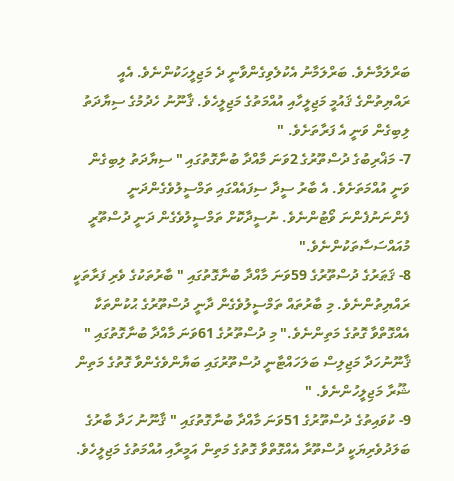ބަރްލަމާނެވެ. ބަރްލަމާނު އެކުލެވިގެންވާނީ ދެ މަޖިލީހަކުންނެވެ. އެއީ ރައްޔިތުންގެ ޤައުމީ މަޖިލީހާއި އުއްމަތުގެ މަޖިލީހެވެ. ޤާނޫނު ހެދުމުގެ ސިޔާދަތު ލިބިގެން ވަނީ އެ ފަރާތަށެވެ. "
7- މަޣްރިބުގެ ދުސްތޫރުގެ 2ވަނަ މާއްދާ ބުނާގޮތުގައި " ސިޔާދަތު ލިބިގެން ވަނީ އުއްމަތަށެވެ. އެ ބާރު ސީދާ ސިފައެއްގައި ތަމްސީލުވެގެންދަނީ ފެންނަނުފެންނަ ވޯޓުންނެވެ. ނުސީދާކޮށް ތަމްސީލުވެގެން ދަނީ ދުސްތޫރީ މުއައްސަސާތަކުންނެވެ."
8- ޤަޠަރުގެ ދުސްތޫރުގެ 59ވަނަ މާއްދާ ބުނާގޮތުގައި " ބާރުތަކުގެ ވެރި ފަރާތަކީ ރައްޔިތުންނެވެ. މި ބާރުތައް ތަމްސީލުވެގެން ދާނީ ދުސްތޫރުގެ ޙުކުންތަކާ އެއްގޮތްވާ ގޮތުގެ މަތިންނެވެ." މި ދުސްތޫރުގެ 61ވަނަ މާއްދާ ބުނާގޮތުގައި " ޤާނޫނުހަދާ މަޖިލިސް ބަލަހައްޓާނީ ދުސްތޫރުގައި ބަޔާންވެގެންވާ ގޮތުގެ މަތިން ޝޫރާ މަޖިލީހުންނެވެ. "
9- ކުވައިތުގެ ދުސްތޫރުގެ 51ވަނަ މާއްދާ ބުނާގޮތުގައި " ޤާނޫނު ހަދާ ބާރުގެ ބަލަދުވެރިޔަކީ ދުސްތޫރާ އެއްގޮތްވާ ގޮތުގެ މަތިން އަމީރާއި އުއްމަތުގެ މަޖިލީހެވެ.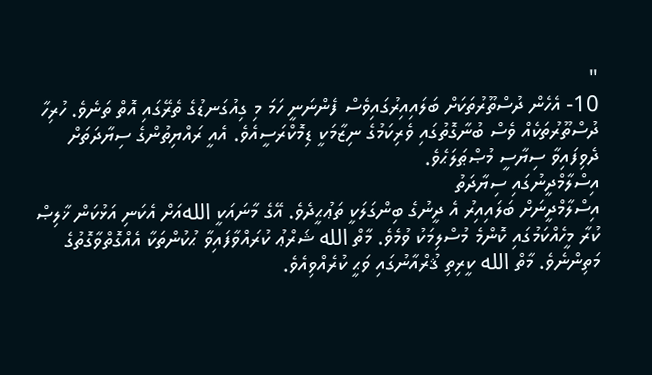"
10- އެހެން ދުސްތޫރުތަކަށް ބަލައިއިރުގައިވެސް ފެންނަނީ ހަމަ މި ގިއުގަނޑުގެ ތެރޭގައި އޮތް ތަނެވެ. ހުރިހާ ދުސްތޫރުތަކެއް ވެސް ބުނާގޮތުގައި ވެރިކަމުގެ ނިޒާމަކީ ޑިމޮކްރަސީއެވެ. އެއީ ރައްޔިތުންގެ ސިޔާދަތަށް ދެވިފައިވާ ސިޔާސީ މުޞްޠަލަޙެވެ.
އިސްލާމްދީނުގައި ސިޔާދަތު
އިސްލާމްދީނަށް ބަލައިއިރު އެ ދީނުގެ ބިންގަލަކީ ތަޢުޙީދެވެ. އޭގެ މާނައަކީ اللهއަށް އެކަނި އަޅުކަން ޚާލިޞް ކުރާ މީހެއްކަމުގައި ކޮންމެ މުސްލިމަކު ވުމެވެ. މާތް الله ޝަރްޢު ކުރައްވާފައިވާ ޙުކުންތަކާ އެއްގޮތްވާގޮތުގެ މަތިންނެވެ. މާތް الله ކީރިތި ޤުރްއާނުގައި ވަޙީ ކުރެއްވިއެވެ.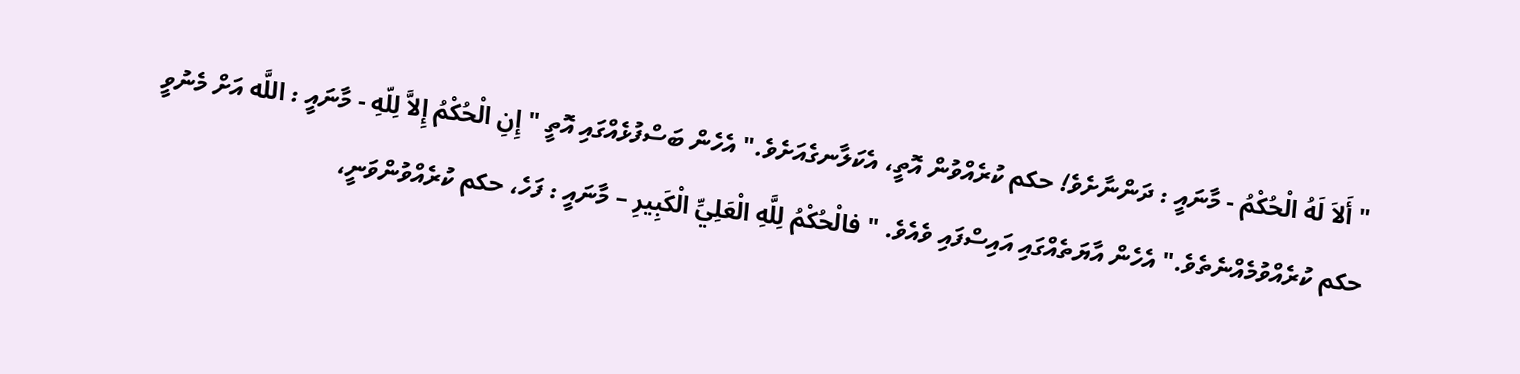" أَلاَ لَهُ الْحُكْمُ - މާނައީ : ދަންނާށެވެ! حكم ކުރެއްވުން އޮތީ، އެކަލާނގެއަށެވެ." އެހެން ބަސްފުޅެއްގައި އޮތީ " إِنِ الْحُكْمُ إِلاَّ لِلّهِ - މާނައީ : اللَّه އަށް މެނުވީ حكم ކުރެއްވުމެއްނެތެވެ." އެހެން އާޔަތެއްގައި އައިސްފައި ވެއެވެ. " فالْحُكْمُ لِلَّهِ الْعَلِيِّ الْكَبِيرِ – މާނައީ : ފަހެ، حكم ކުރެއްވުންވަނީ،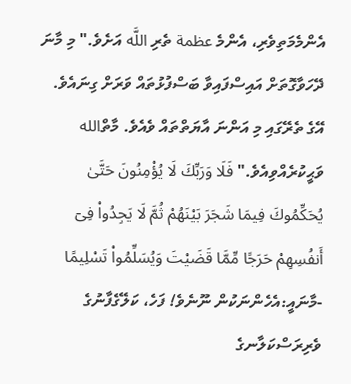އެންމެމަތިވެރި، އެންމެ عظمة ތެރި اللَّه އަށެވެ." މި މާނަ ދޭހަވާގޮތަށް އައިސްފައިވާ ބަސްފުޅުތައް ވަރަށް ގިނައެވެ. އޭގެ ތެރޭގައި މި އަންނަ އާޔަތްތައް ވެއެވެ. މާތްالله ވަޙީކުރެއްވިއެވެ." فَلَا وَرَبِّكَ لَا يُؤْمِنُونَ حَتَّىٰ يُحَكِّمُوكَ فِيمَا شَجَرَ بَيْنَهُمْ ثُمَّ لَا يَجِدُوا۟ فِىٓ أَنفُسِهِمْ حَرَجًا مِّمَّا قَضَيْتَ وَيُسَلِّمُوا۟ تَسْلِيمًا -މާނައީ:އެހެންނަކުން ނޫނެވެ! ފަހެ، ކަލޭގެފާނުގެ ވެރިރަސްކަލާނގެ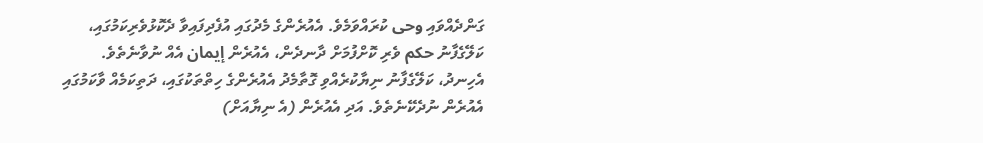ގަންދެއްވައި وحى ކުރައްވަމެވެ. އެއުރެންގެ މެދުގައި އުފެދިފައިވާ ދެކޮޅުވެރިކަމުގައި، ކަލޭގެފާނު حكم ވެރި ކޮށްފުމަށް ދާނދެން، އެއުރެން إيمان އެއް ނުވާނެތެވެ. އެހިނދު، ކަލޭގެފާނު ނިޔާކުރެއްވި ގޮތާމެދު އެއުރެންގެ ހިތްތަކުގައި، ދަތިކަމެއް ވާކަމުގައި އެއުރެން ނުދެކޭނެތެވެ. އަދި އެއުރެން (އެ ނިޔާއަށް)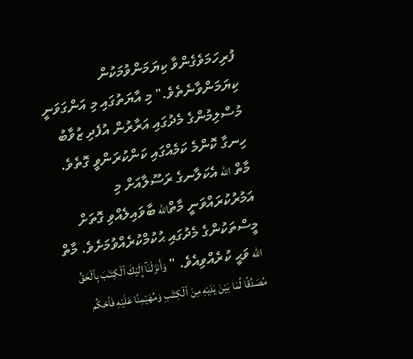ފުރިހަމަވެގެންވާ ކިޔަމަންވުމަކުން ކިޔަމަންވާނެތެވެ." މި އާޔަތުގައި މި އަންގަވަނީ މުސްލިމުންގެ މެދުގައި އަރާރުން އުފެދި ޒުވާބު ހިނގާ ކޮންމެ ކަމެއްގައި ކަންކުރަންވީ ގޮތެވެ. މާތް الله އެކަލާނގެ ރަސޫލާއަށް މި އަމުރުކުރައްވަނީ މާތްالله ބާވައިލެއްވި ގޮތަށް މީސްތަކުންގެ މެދުގައި ޙުކުމްކުރެއްވުމަށެވެ. މާތް الله ވަޙީ ކުރެއްވިއެވެ. " وَأَنزَلْنَآ إِلَيْكَ ٱلْكِتَـٰبَ بِٱلْحَقِّ مُصَدِّقًا لِّمَا بَيْنَ يَدَيْهِ مِنَ ٱلْكِتَـٰبِ وَمُهَيْمِنًا عَلَيْهِ فَٱحْكُم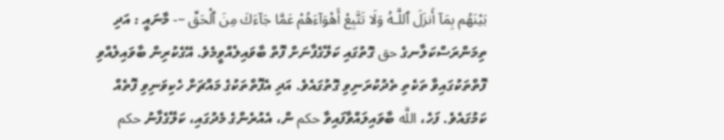بَيْنَهُم بِمَآ أَنزَلَ ٱللَّـهُ وَلَا تَتَّبِعْ أَهْوَآءَهُمْ عَمَّا جَآءَكَ مِنَ ٱلْحَقِّ –- މާނައީ : އަދި ތިމަންރަސްކަލާނގެ حق ގޮތުގައި ކަލޭގެފާނަށް ފޮތް ބާވައިލެއްވީމެވެ. އޭގެކުރިން ބާވައިލެއްވި ފޮތްތަކުގައިވާ ތަކެތި ތެދުކުރަނިވި ގޮތުގައެވެ. އަދި އެފޮތްތަކުގެ މައްޗަށް ހެކިވަނިވި ފޮތެއް ކަމުގައެވެ. ފަހެ، اللَّه ބާވައިލައްވާފައިވާ حكم ން، އެއުރެންގެ މެދުގައި، ކަލޭގެފާނު حكم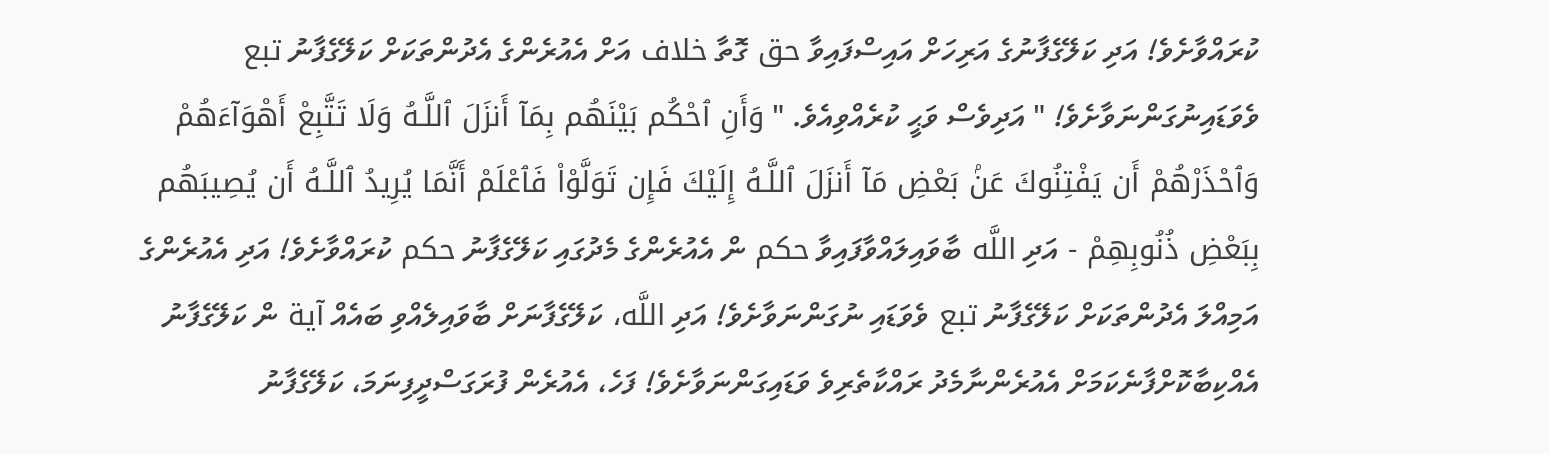ކުރައްވާށެވެ! އަދި ކަލޭގެފާނުގެ އަރިހަށް އައިސްފައިވާ حق ގޮތާ خلاف އަށް އެއުރެންގެ އެދުންތަކަށް ކަލޭގެފާނު تبع ވެވަޑައިނުގަންނަވާށެވެ! " އަދިވެސް ވަޙީ ކުރެއްވިއެވެ. " وَأَنِ ٱحْكُم بَيْنَهُم بِمَآ أَنزَلَ ٱللَّـهُ وَلَا تَتَّبِعْ أَهْوَآءَهُمْ وَٱحْذَرْهُمْ أَن يَفْتِنُوكَ عَنۢ بَعْضِ مَآ أَنزَلَ ٱللَّـهُ إِلَيْكَ فَإِن تَوَلَّوْا۟ فَٱعْلَمْ أَنَّمَا يُرِيدُ ٱللَّـهُ أَن يُصِيبَهُم بِبَعْضِ ذُنُوبِهِمْ - އަދި اللَّه ބާވައިލައްވާފައިވާ حكم ން އެއުރެންގެ މެދުގައި ކަލޭގެފާނު حكم ކުރައްވާށެވެ! އަދި އެއުރެންގެ އަމިއްލަ އެދުންތަކަށް ކަލޭގެފާނު تبع ވެވަޑައި ނުގަންނަވާށެވެ! އަދި اللَّه، ކަލޭގެފާނަށް ބާވައިލެއްވި ބައެއް آية ން ކަލޭގެފާނު އެއްކިބާކޮށްފާނެކަމަށް އެއުރެންނާމެދު ރައްކާތެރިވެ ވަޑައިގަންނަވާށެވެ! ފަހެ، އެއުރެން ފުރަގަސްދީފިނަމަ، ކަލޭގެފާނު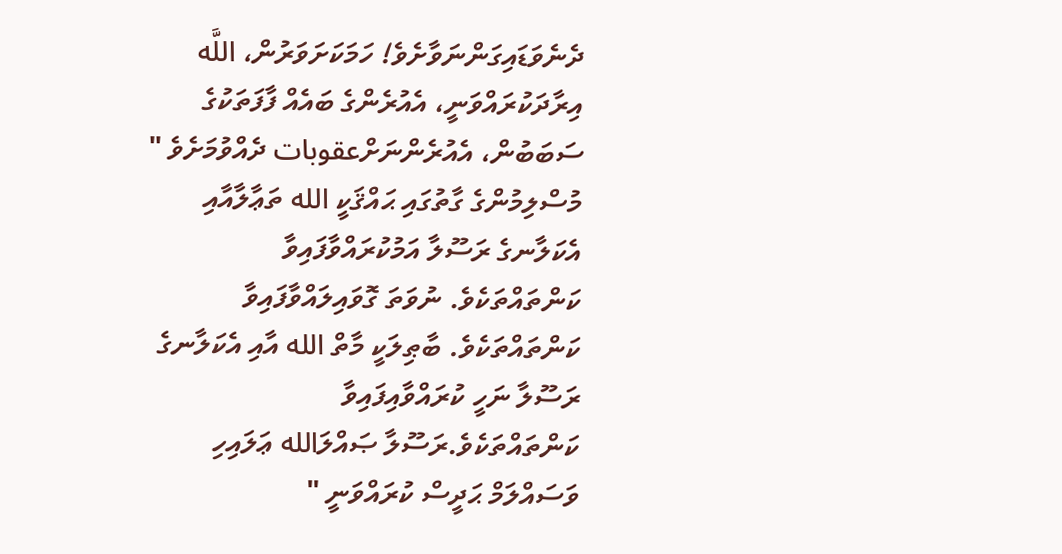ދެނެވަޑައިގަންނަވާށެވެ! ހަމަކަށަވަރުން، اللَّه އިރާދަކުރައްވަނީ، އެއުރެންގެ ބައެއް ފާފަތަކުގެ ސަބަބުން، އެއުރެންނަށްعقوبات ދެއްވުމަށެވެ "
މުސްލިމުންގެ ގާތުގައި ޙައްޤަކީ الله ތަޢާލާއާއި އެކަލާނގެ ރަސޫލާ އަމުކުރައްވާފައިވާ ކަންތައްތަކެވެ. ނުވަތަ ގޮވައިލައްވާފައިވާ ކަންތައްތަކެވެ. ބާޠިލަކީ މާތް الله އާއި އެކަލާނގެ ރަސޫލާ ނަހީ ކުރައްވާއިފައިވާ ކަންތައްތަކެވެ.ރަސޫލާ ޞައްލަالله ޢަލައިހި ވަސައްލަމް ޙަދީސް ކުރައްވަނީ "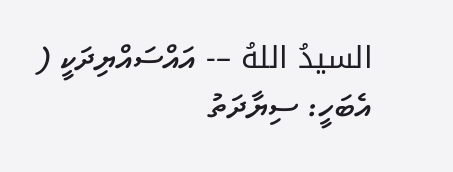السيدُ اللهُ –- އައްސައްޔިދަކީ ( އެބަހީ: ސިޔާދަތު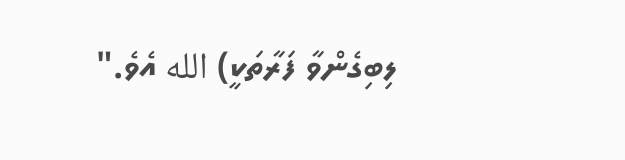ލިބިގެންވާ ފަރާތަކީ) الله އެވެ."